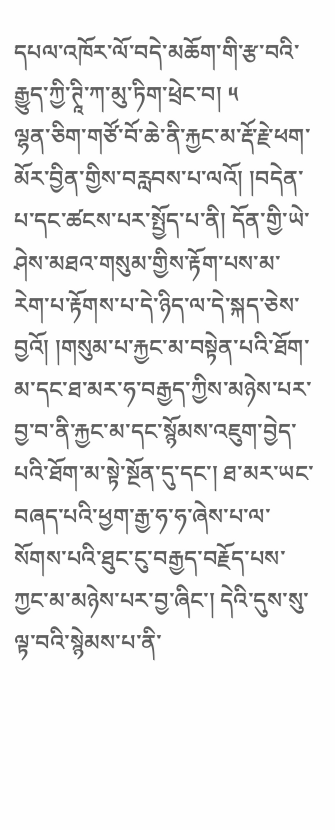དཔལ་འཁོར་ལོ་བདེ་མཆོག་གི་རྩ་བའི་རྒྱུད་ཀྱི་ཊཱི་ཀ་མུ་ཏིག་ཕྲེང་བ། ༥
ལྷན་ཅིག་གཙོ་བོ་ཆེ་ནི་རྐྱང་མ་རྡོ་རྗེ་ཕག་མོར་བྱིན་གྱིས་བརླབས་པ་ལའོ། །བདེན་པ་དང་ཚངས་པར་སྤྱོད་པ་ནི། དོན་གྱི་ཡེ་ཤེས་མཐའ་གསུམ་གྱིས་རྟོག་པས་མ་རེག་པ་རྟོགས་པ་དེ་ཉིད་ལ་དེ་སྐད་ཅེས་བྱའོ། །གསུམ་པ་རྐྱང་མ་བསྟེན་པའི་ཐོག་མ་དང་ཐ་མར་ཧ་བརྒྱད་ཀྱིས་མཉེས་པར་བྱ་བ་ནི་རྐྱང་མ་དང་སྙོམས་འཇུག་བྱེད་པའི་ཐོག་མ་སྟེ་སྔོན་དུ་དང་། ཐ་མར་ཡང་བཞད་པའི་ཕྱག་རྒྱ་ཧ་ཧ་ཞེས་པ་ལ་སོགས་པའི་ཐུང་ངུ་བརྒྱད་བརྗོད་པས་ཀྱང་མ་མཉེས་པར་བྱ་ཞིང་། དེའི་དུས་སུ་ལྟ་བའི་སྙེམས་པ་ནི་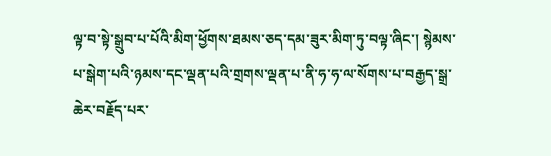ལྟ་བ་སྟེ་སྒྲུབ་པ་པོའི་མིག་ཕྱོགས་ཐམས་ཅད་དམ་ཟུར་མིག་ཏུ་བལྟ་ཞིང་། སྙེམས་པ་སྒེག་པའི་ཉམས་དང་ལྡན་པའི་གྲགས་ལྡན་པ་ནི་ཧ་ཧ་ལ་སོགས་པ་བརྒྱད་སྒྲ་ཆེར་བརྗོད་པར་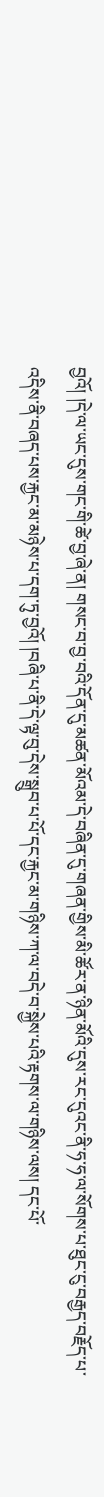བྱའོ། །དེ་ལ་ཡང་དུས་གང་གི་ཚེ་བྱ་ཞེ་ན། གསང་བ་བྱ་བའི་དོན་དུ་མཚན་མོའམ་དེ་བཞིན་དུ་གཞན་གྱིས་མི་ཚོར་ན་ཉིན་མོའི་དུས་རང་དུའང་ནི་ཧ་ཧ་ལ་སོགས་པ་ཐུང་ངུ་བརྒྱད་བརྗོད་པ་འདིས་ནི་བཞད་པས་རྐྱང་མ་མཉེས་པ་དག་ཏུ་བྱའོ། །བཞི་པ་ནི་དེ་ལྟ་བུ་དེས་སྒྲུབ་པ་པོ་དང་རྐྱང་མ་གཉིས་ཀ་ལ་བདེ་བ་སྐྱེས་པའི་རྟགས་ལ་གཉིས་ལས། དང་པོ་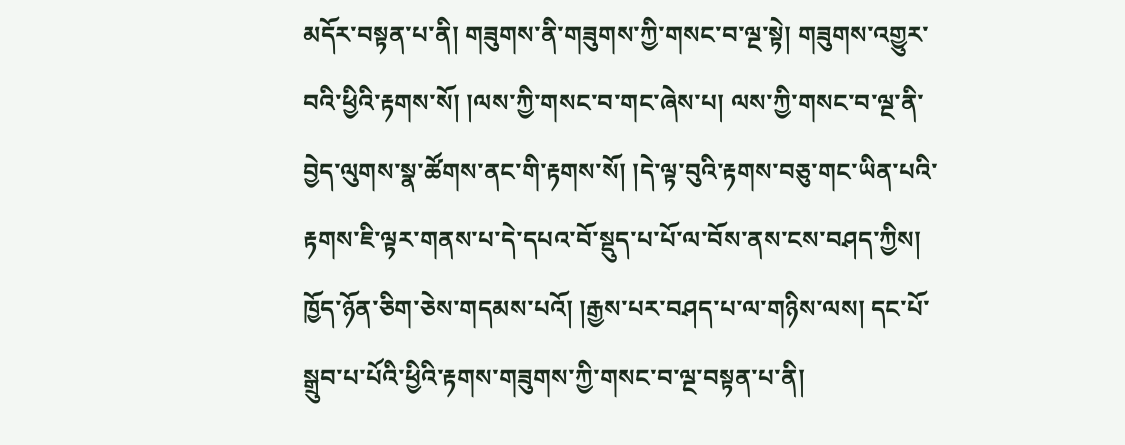མདོར་བསྟན་པ་ནི། གཟུགས་ནི་གཟུགས་ཀྱི་གསང་བ་ལྔ་སྟེ། གཟུགས་འགྱུར་བའི་ཕྱིའི་རྟགས་སོ། །ལས་ཀྱི་གསང་བ་གང་ཞེས་པ། ལས་ཀྱི་གསང་བ་ལྔ་ནི་བྱེད་ལུགས་སྣ་ཚོགས་ནང་གི་རྟགས་སོ། །དེ་ལྟ་བུའི་རྟགས་བཅུ་གང་ཡིན་པའི་རྟགས་ཇི་ལྟར་གནས་པ་དེ་དཔའ་བོ་སྡུད་པ་པོ་ལ་བོས་ནས་ངས་བཤད་ཀྱིས། ཁྱོད་ཉོན་ཅིག་ཅེས་གདམས་པའོ། །རྒྱས་པར་བཤད་པ་ལ་གཉིས་ལས། དང་པོ་སྒྲུབ་པ་པོའི་ཕྱིའི་རྟགས་གཟུགས་ཀྱི་གསང་བ་ལྔ་བསྟན་པ་ནི།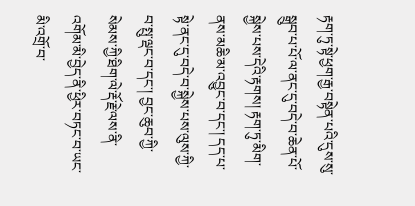རྟག་ཏུ་སྟེ་ཕྱག་རྒྱ་བསྟེན་པའི་དུས་སུ་སྒྲུབ་པ་པོ་ལ་ནང་དུ་བདེ་བ་ཆེན་པོ་སྐྱེས་པས་དེའི་རྟགས། རྟག་ཏུ་མིག་ནས་མཆི་མ་འབྱུང་བ་དང་། དད་པ་སྟེ་ནང་དུ་བདེ་བ་སྐྱེས་པས་ལུས་ཀྱི་བ་སྤུ་ལྡང་བ་དང་། བྱང་ཆུབ་ཀྱི་སེམས་ཀྱི་ཐིག་ལེ་རྡོ་རྗེ་ལས་ནི་འགོམ་མི་བྱེད་ནི་ཕྱིར་བཏང་བ་ཡང་མི་འགྲོ་བ་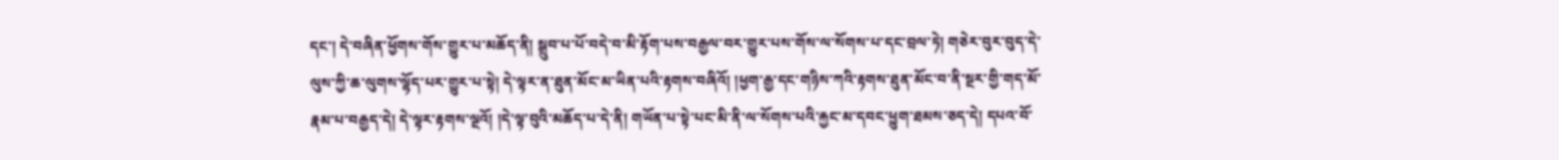དང་། དེ་བཞིན་ཕྱོགས་གོས་གྱུར་པ་མཆོད་ནི། སྒྲུབ་པ་པོ་བདེ་བ་མི་རྟོག་པས་བརྒྱལ་བར་གྱུར་པས་གོས་ལ་སོགས་པ་དང་བྲལ་ཏེ། གཅེར་བུར་བུད་དེ་ལུས་ཀྱི་ཆ་ལུགས་ལྷོད་པར་གྱུར་པ་སྟེ། དེ་ལྟར་ན་ཐུན་མོང་མ་ཡིན་པའི་རྟགས་བཞིའོ། །ཕྱག་རྒྱ་དང་གཉིས་ཀའི་རྟགས་ཐུན་མོང་བ་ནི་སྔར་གྱི་གད་མོ་རྣམ་པ་བརྒྱད་དེ། དེ་ལྟར་རྟགས་ལྔའོ། །དེ་ལྟ་བུའི་མཆོད་པ་དེ་ནི། གཡོན་པ་སྟེ་པང་མི་ནི་ལ་སོགས་པའི་རྐྱང་མ་དབང་ཕྱུག་ཐམས་ཅད་དེ། དཔའ་བོ་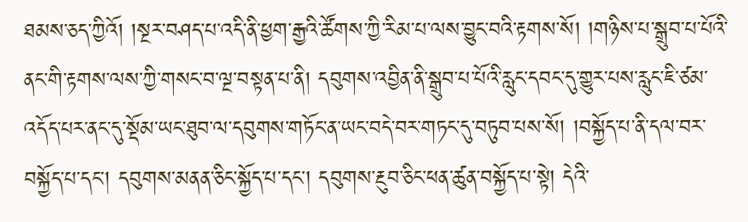ཐམས་ཅད་ཀྱིའོ། །སྔར་བཤད་པ་འདི་ནི་ཕྱག་རྒྱའི་ཚོགས་ཀྱི་རིམ་པ་ལས་བྱུང་བའི་རྟགས་སོ། །གཉིས་པ་སྒྲུབ་པ་པོའི་ནང་གི་རྟགས་ལས་ཀྱི་གསང་བ་ལྔ་བསྟན་པ་ནི། དབུགས་འབྱིན་ནི་སྒྲུབ་པ་པོའི་རླུང་དབང་དུ་གྱུར་པས་རླུང་ཇི་ཙམ་འདོད་པར་ནང་དུ་སྡོམ་ཡང་ཐུབ་ལ་དབུགས་གཏོང་ན་ཡང་བདེ་བར་གཏང་དུ་བཏུབ་པས་སོ། །བསྐྱོད་པ་ནི་དལ་བར་བསྐྱོད་པ་དང་། དབུགས་མནན་ཅིང་སྐྱོད་པ་དང་། དབུགས་རྔུབ་ཅིང་ཕན་ཚུན་བསྐྱོད་པ་སྟེ། དེའི་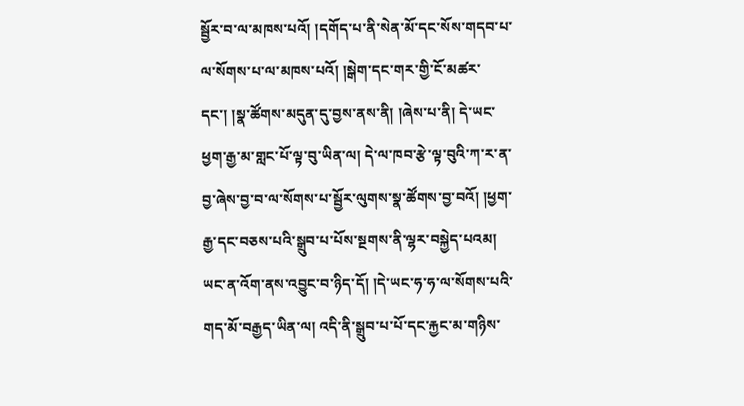སྦྱོར་བ་ལ་མཁས་པའོ། །དགོད་པ་ནི་སེན་མོ་དང་སོས་གདབ་པ་ལ་སོགས་པ་ལ་མཁས་པའོ། །སྒེག་དང་གར་གྱི་ངོ་མཚར་དང་། །སྣ་ཚོགས་མདུན་དུ་བྱས་ནས་ནི། །ཞེས་པ་ནི། དེ་ཡང་ཕྱག་རྒྱ་མ་གླང་པོ་ལྟ་བུ་ཡིན་ལ། དེ་ལ་ཁབ་རྩེ་ལྟ་བུའི་ཀ་ར་ན་བྱ་ཞེས་བྱ་བ་ལ་སོགས་པ་སྦྱོར་ལུགས་སྣ་ཚོགས་བྱ་བའོ། །ཕྱག་རྒྱ་དང་བཅས་པའི་སྒྲུབ་པ་པོས་སྔགས་ནི་ལྷར་བསྐྱེད་པའམ། ཡང་ན་འོག་ནས་འབྱུང་བ་ཉིད་དོ། །དེ་ཡང་ཧ་ཧ་ལ་སོགས་པའི་གད་མོ་བརྒྱད་ཡིན་ལ། འདི་ནི་སྒྲུབ་པ་པོ་དང་རྐྱང་མ་གཉིས་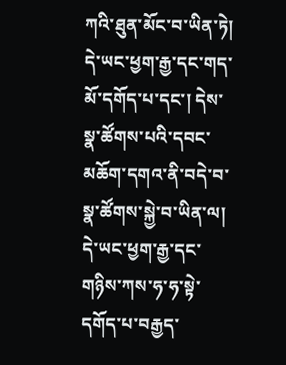ཀའི་ཐུན་མོང་བ་ཡིན་ཏེ། དེ་ཡང་ཕྱག་རྒྱ་དང་གད་མོ་དགོད་པ་དང་། དེས་སྣ་ཚོགས་པའི་དབང་མཆོག་དགའ་ནི་བདེ་བ་སྣ་ཚོགས་སྐྱེ་བ་ཡིན་ལ། དེ་ཡང་ཕྱག་རྒྱ་དང་གཉིས་ཀས་ཧ་ཧ་སྟེ་དགོད་པ་བརྒྱད་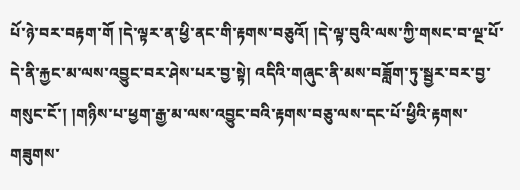པོ་ཉེ་བར་བརྟག་གོ །དེ་ལྟར་ན་ཕྱི་ནང་གི་རྟགས་བཅུའོ། །དེ་ལྟ་བུའི་ལས་ཀྱི་གསང་བ་ལྔ་པོ་དེ་ནི་རྐྱང་མ་ལས་འབྱུང་བར་ཤེས་པར་བྱ་སྟེ། འདིའི་གཞུང་ནི་མས་བཟློག་ཏུ་སྦྱར་བར་བྱ་གསུང་ངོ་། །གཉིས་པ་ཕྱག་རྒྱ་མ་ལས་འབྱུང་བའི་རྟགས་བཅུ་ལས་དང་པོ་ཕྱིའི་རྟགས་གཟུགས་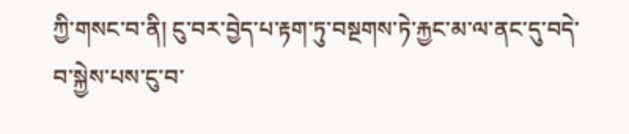ཀྱི་གསང་བ་ནི། ངུ་བར་བྱེད་པ་རྟག་ཏུ་བསྔགས་ཏེ་རྐྱང་མ་ལ་ནང་དུ་བདེ་བ་སྐྱེས་པས་ངུ་བ་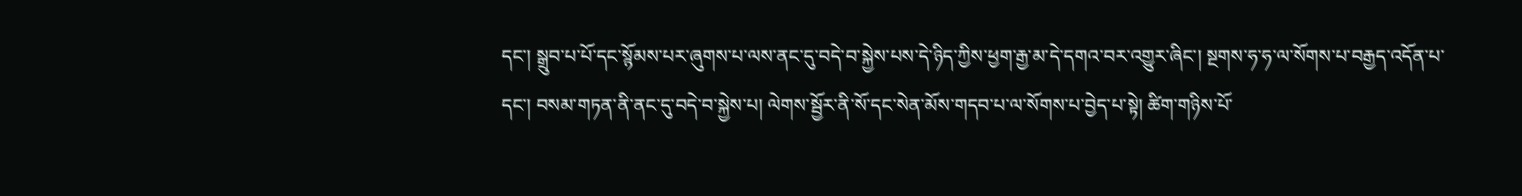དང་། སྒྲུབ་པ་པོ་དང་སྙོམས་པར་ཞུགས་པ་ལས་ནང་དུ་བདེ་བ་སྐྱེས་པས་དེ་ཉིད་ཀྱིས་ཕྱག་རྒྱ་མ་དེ་དགའ་བར་འགྱུར་ཞིང་། སྔགས་ཧ་ཧ་ལ་སོགས་པ་བརྒྱད་འདོན་པ་དང་། བསམ་གཏན་ནི་ནང་དུ་བདེ་བ་སྐྱེས་པ། ལེགས་སྦྱོར་ནི་སོ་དང་སེན་མོས་གདབ་པ་ལ་སོགས་པ་བྱེད་པ་སྟེ། ཚིག་གཉིས་པོ་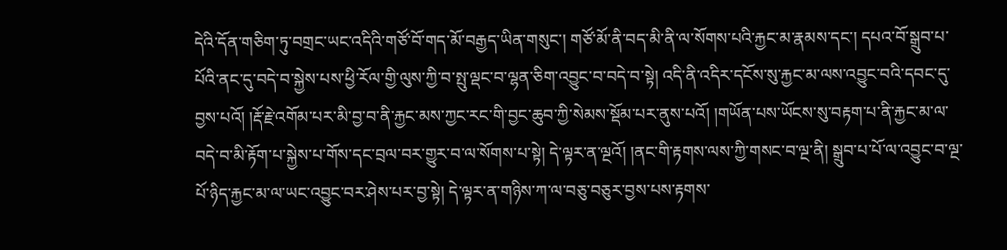དེའི་དོན་གཅིག་ཏུ་བགྲང་ཡང་འདིའི་གཙོ་བོ་གད་མོ་བརྒྱད་ཡིན་གསུང་། གཙོ་མོ་ནི་བད་མི་ནི་ལ་སོགས་པའི་རྐྱང་མ་རྣམས་དང་། དཔའ་བོ་སྒྲུབ་པ་པོའི་ནང་དུ་བདེ་བ་སྐྱེས་པས་ཕྱི་རོལ་གྱི་ལུས་ཀྱི་བ་སྤུ་ལྡང་བ་ལྷན་ཅིག་འབྱུང་བ་བདེ་བ་སྟེ། འདི་ནི་འདིར་དངོས་སུ་རྐྱང་མ་ལས་འབྱུང་བའི་དབང་དུ་བྱས་པའོ། །རྡོ་རྗེ་འགོམ་པར་མི་བྱ་བ་ནི་རྐྱང་མས་ཀྱང་རང་གི་བྱང་ཆུབ་ཀྱི་སེམས་སྡོམ་པར་ནུས་པའོ། །གཡོན་པས་ཡོངས་སུ་བརྟག་པ་ནི་རྐྱང་མ་ལ་བདེ་བ་མི་རྟོག་པ་སྐྱེས་པ་གོས་དང་བྲལ་བར་གྱུར་བ་ལ་སོགས་པ་སྟེ། དེ་ལྟར་ན་ལྔའོ། །ནང་གི་རྟགས་ལས་ཀྱི་གསང་བ་ལྔ་ནི། སྒྲུབ་པ་པོ་ལ་འབྱུང་བ་ལྔ་པོ་ཉིད་རྐྱང་མ་ལ་ཡང་འབྱུང་བར་ཤེས་པར་བྱ་སྟེ། དེ་ལྟར་ན་གཉིས་ཀ་ལ་བཅུ་བཅུར་བྱས་པས་རྟགས་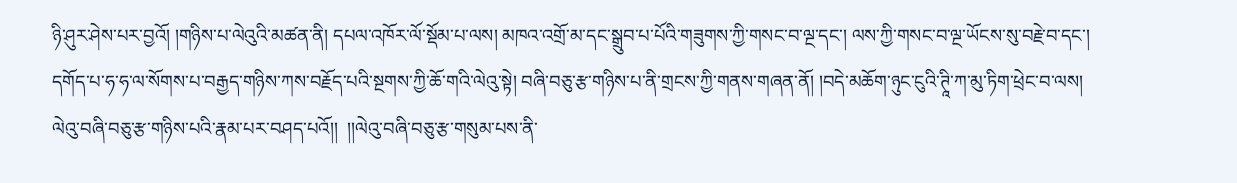ཉི་ཤུར་ཤེས་པར་བྱའོ། །གཉིས་པ་ལེའུའི་མཚན་ནི། དཔལ་འཁོར་ལོ་སྡོམ་པ་ལས། མཁའ་འགྲོ་མ་དང་སྒྲུབ་པ་པོའི་གཟུགས་ཀྱི་གསང་བ་ལྔ་དང་། ལས་ཀྱི་གསང་བ་ལྔ་ཡོངས་སུ་བརྗེ་བ་དང་། དགོད་པ་ཧ་ཧ་ལ་སོགས་པ་བརྒྱད་གཉིས་ཀས་བརྗོད་པའི་སྔགས་ཀྱི་ཆོ་གའི་ལེའུ་སྟེ། བཞི་བཅུ་རྩ་གཉིས་པ་ནི་གྲངས་ཀྱི་གནས་གཞན་ནོ། །བདེ་མཆོག་ཉུང་ངུའི་ཊཱི་ཀ་མུ་ཏིག་ཕྲེང་བ་ལས། ལེའུ་བཞི་བཅུ་རྩ་གཉིས་པའི་རྣམ་པར་བཤད་པའོ།།  །།ལེའུ་བཞི་བཅུ་རྩ་གསུམ་པས་ནི་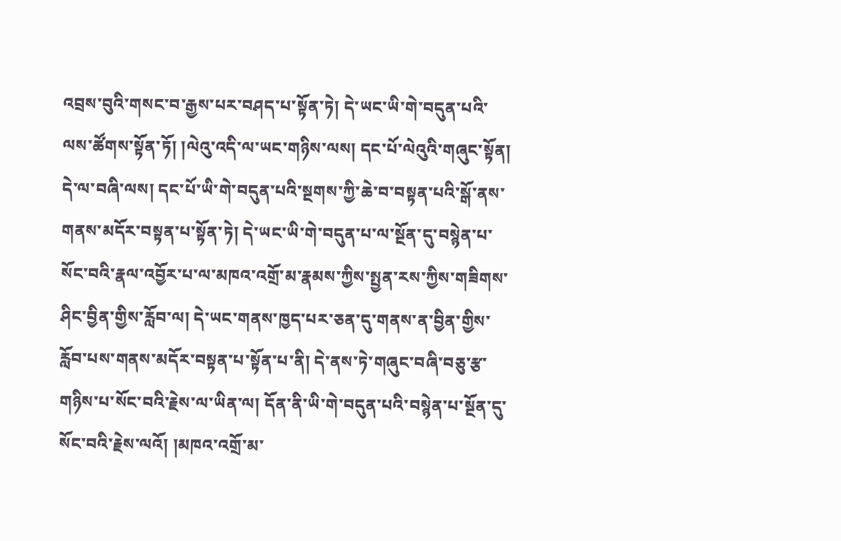འབྲས་བུའི་གསང་བ་རྒྱས་པར་བཤད་པ་སྟོན་ཏེ། དེ་ཡང་ཡི་གེ་བདུན་པའི་ལས་ཚོགས་སྟོན་ཏོ། །ལེའུ་འདི་ལ་ཡང་གཉིས་ལས། དང་པོ་ལེའུའི་གཞུང་སྟོན། དེ་ལ་བཞི་ལས། དང་པོ་ཡི་གེ་བདུན་པའི་སྔགས་ཀྱི་ཆེ་བ་བསྟན་པའི་སྒོ་ནས་གནས་མདོར་བསྟན་པ་སྟོན་ཏེ། དེ་ཡང་ཡི་གེ་བདུན་པ་ལ་སྔོན་དུ་བསྙེན་པ་སོང་བའི་རྣལ་འབྱོར་པ་ལ་མཁའ་འགྲོ་མ་རྣམས་ཀྱིས་སྤྱན་རས་ཀྱིས་གཟིགས་ཤིང་བྱིན་གྱིས་རློབ་ལ། དེ་ཡང་གནས་ཁྱད་པར་ཅན་དུ་གནས་ན་བྱིན་གྱིས་རློབ་པས་གནས་མདོར་བསྟན་པ་སྟོན་པ་ནི། དེ་ནས་ཏེ་གཞུང་བཞི་བཅུ་རྩ་གཉིས་པ་སོང་བའི་རྗེས་ལ་ཡིན་ལ། དོན་ནི་ཡི་གེ་བདུན་པའི་བསྙེན་པ་སྔོན་དུ་སོང་བའི་རྗེས་ལའོ། །མཁའ་འགྲོ་མ་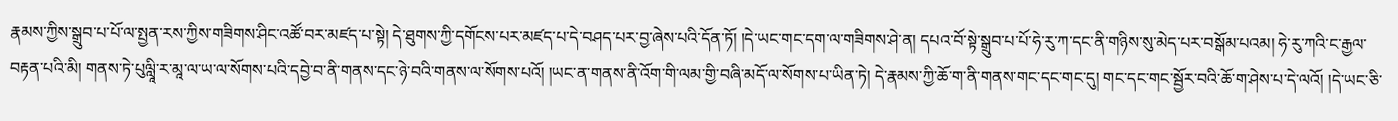རྣམས་ཀྱིས་སྒྲུབ་པ་པོ་ལ་སྤྱན་རས་ཀྱིས་གཟིགས་ཤིང་འཚོ་བར་མཛད་པ་སྟེ། དེ་ཐུགས་ཀྱི་དགོངས་པར་མཛད་པ་དེ་བཤད་པར་བྱ་ཞེས་པའི་དོན་ཏོ། །དེ་ཡང་གང་དག་ལ་གཟིགས་ཤེ་ན། དཔའ་བོ་སྟེ་སྒྲུབ་པ་པོ་ཧེ་རུ་ཀ་དང་ནི་གཉིས་སུ་མེད་པར་བསྒོམ་པའམ། ཧེ་རུ་ཀའི་ང་རྒྱལ་བརྟན་པའི་མི། གནས་ཏེ་པུལླཱི་ར་མཱ་ལ་ཡ་ལ་སོགས་པའི་དབྱེ་བ་ནི་གནས་དང་ཉེ་བའི་གནས་ལ་སོགས་པའོ། །ཡང་ན་གནས་ནི་འོག་གི་ལམ་གྱི་བཞི་མདོ་ལ་སོགས་པ་ཡིན་ཏེ། དེ་རྣམས་ཀྱི་ཆོ་ག་ནི་གནས་གང་དང་གང་དུ། གང་དང་གང་སྦྱོར་བའི་ཆོ་ག་ཤེས་པ་དེ་ལའོ། །དེ་ཡང་ཅི་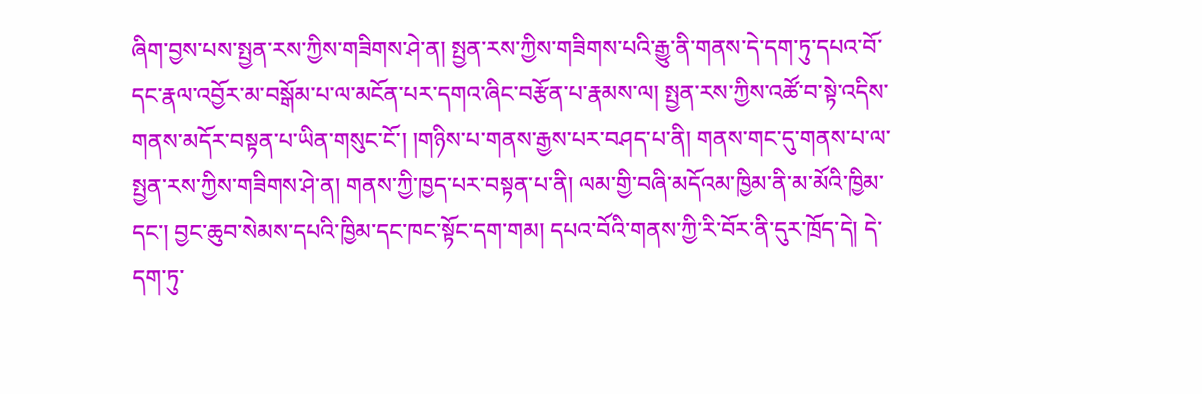ཞིག་བྱས་པས་སྤྱན་རས་ཀྱིས་གཟིགས་ཤེ་ན། སྤྱན་རས་ཀྱིས་གཟིགས་པའི་རྒྱུ་ནི་གནས་དེ་དག་ཏུ་དཔའ་བོ་དང་རྣལ་འབྱོར་མ་བསྒོམ་པ་ལ་མངོན་པར་དགའ་ཞིང་བརྩོན་པ་རྣམས་ལ། སྤྱན་རས་ཀྱིས་འཚོ་བ་སྟེ་འདིས་གནས་མདོར་བསྟན་པ་ཡིན་གསུང་ངོ་། །གཉིས་པ་གནས་རྒྱས་པར་བཤད་པ་ནི། གནས་གང་དུ་གནས་པ་ལ་སྤྱན་རས་ཀྱིས་གཟིགས་ཤེ་ན། གནས་ཀྱི་ཁྱད་པར་བསྟན་པ་ནི། ལམ་གྱི་བཞི་མདོའམ་ཁྱིམ་ནི་མ་མོའི་ཁྱིམ་དང་། བྱང་ཆུབ་སེམས་དཔའི་ཁྱིམ་དང་ཁང་སྟོང་དག་གམ། དཔའ་བོའི་གནས་ཀྱི་རི་བོར་ནི་དུར་ཁྲོད་དེ། དེ་དག་ཏུ་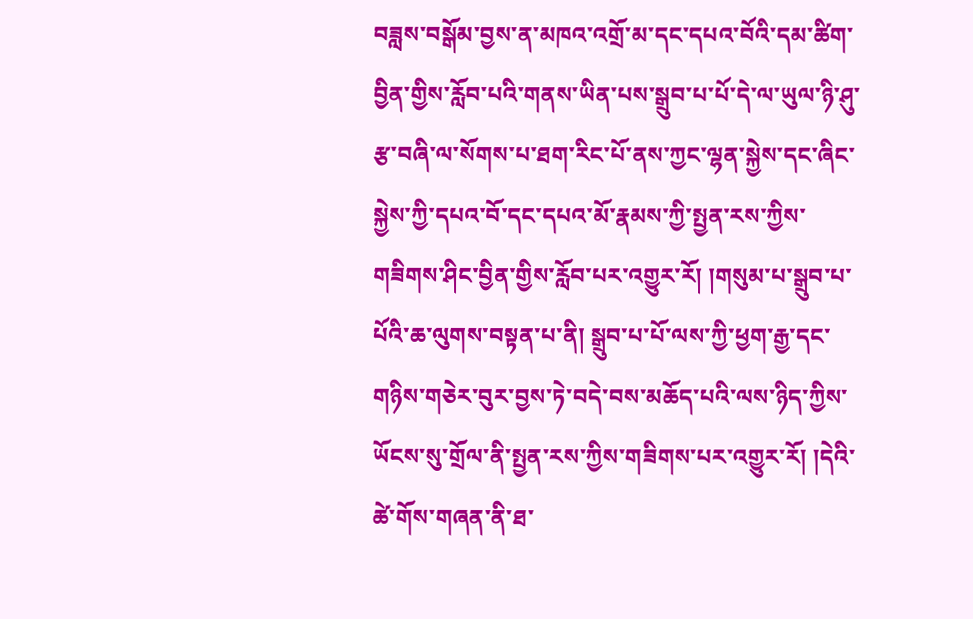བཟླས་བསྒོམ་བྱས་ན་མཁའ་འགྲོ་མ་དང་དཔའ་བོའི་དམ་ཚིག་བྱིན་གྱིས་རློབ་པའི་གནས་ཡིན་པས་སྒྲུབ་པ་པོ་དེ་ལ་ཡུལ་ཉི་ཤུ་རྩ་བཞི་ལ་སོགས་པ་ཐག་རིང་པོ་ནས་ཀྱང་ལྷན་སྐྱེས་དང་ཞིང་སྐྱེས་ཀྱི་དཔའ་བོ་དང་དཔའ་མོ་རྣམས་ཀྱི་སྤྱན་རས་ཀྱིས་གཟིགས་ཤིང་བྱིན་གྱིས་རློབ་པར་འགྱུར་རོ། །གསུམ་པ་སྒྲུབ་པ་པོའི་ཆ་ལུགས་བསྟན་པ་ནི། སྒྲུབ་པ་པོ་ལས་ཀྱི་ཕྱག་རྒྱ་དང་གཉིས་གཅེར་བུར་བྱས་ཏེ་བདེ་བས་མཆོད་པའི་ལས་ཉིད་ཀྱིས་ཡོངས་སུ་གྲོལ་ནི་སྤྱན་རས་ཀྱིས་གཟིགས་པར་འགྱུར་རོ། །དེའི་ཚེ་གོས་གཞན་ནི་ཐ་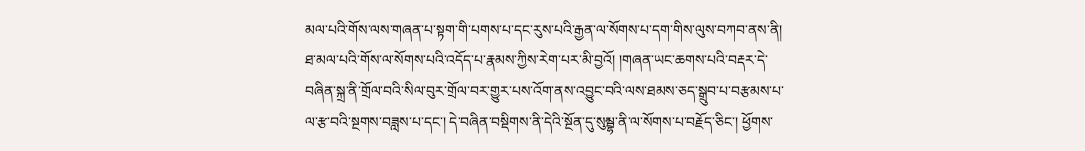མལ་པའི་གོས་ལས་གཞན་པ་སྟག་གི་པགས་པ་དང་རུས་པའི་རྒྱན་ལ་སོགས་པ་དག་གིས་ལུས་བཀབ་ནས་ནི། ཐ་མལ་པའི་གོས་ལ་སོགས་པའི་འདོད་པ་རྣམས་ཀྱིས་རེག་པར་མི་བྱའོ། །གཞན་ཡང་ཆགས་པའི་བརྡར་དེ་བཞིན་སྐྲ་ནི་གྲོལ་བའི་སིལ་བུར་གྲོལ་བར་གྱུར་པས་འོག་ནས་འབྱུང་བའི་ལས་ཐམས་ཅད་སྒྲུབ་པ་བརྩམས་པ་ལ་རྩ་བའི་སྔགས་བཟླས་པ་དང་། དེ་བཞིན་བསྡིགས་ནི་དེའི་སྔོན་དུ་སུམྦྷ་ནི་ལ་སོགས་པ་བརྗོད་ཅིང་། ཕྱོགས་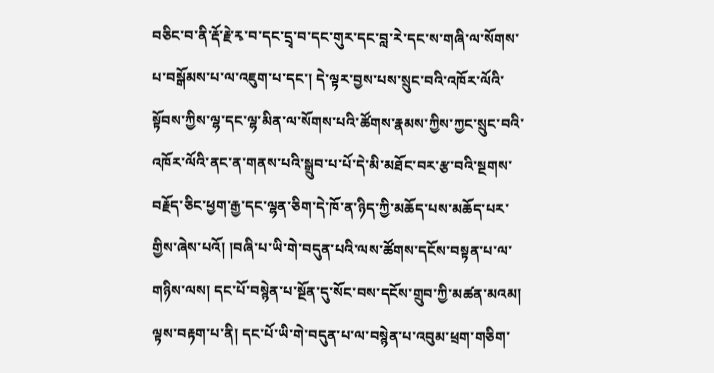བཅིང་བ་ནི་རྡོ་རྗེ་རྭ་བ་དང་དྲྭ་བ་དང་གུར་དང་བླ་རེ་དང་ས་གཞི་ལ་སོགས་པ་བསྒོམས་པ་ལ་འཇུག་པ་དང་། དེ་ལྟར་བྱས་པས་སྲུང་བའི་འཁོར་ལོའི་སྟོབས་ཀྱིས་ལྷ་དང་ལྷ་མིན་ལ་སོགས་པའི་ཚོགས་རྣམས་ཀྱིས་ཀྱང་སྲུང་བའི་འཁོར་ལོའི་ནང་ན་གནས་པའི་སྒྲུབ་པ་པོ་དེ་མི་མཐོང་བར་རྩ་བའི་སྔགས་བརྗོད་ཅིང་ཕྱག་རྒྱ་དང་ལྷན་ཅིག་དེ་ཁོ་ན་ཉིད་ཀྱི་མཆོད་པས་མཆོད་པར་གྱིས་ཞེས་པའོ། །བཞི་པ་ཡི་གེ་བདུན་པའི་ལས་ཚོགས་དངོས་བསྟན་པ་ལ་གཉིས་ལས། དང་པོ་བསྙེན་པ་སྔོན་དུ་སོང་བས་དངོས་གྲུབ་ཀྱི་མཚན་མའམ། ལྟས་བརྟག་པ་ནི། དང་པོ་ཡི་གེ་བདུན་པ་ལ་བསྙེན་པ་འབུམ་ཕྲག་གཅིག་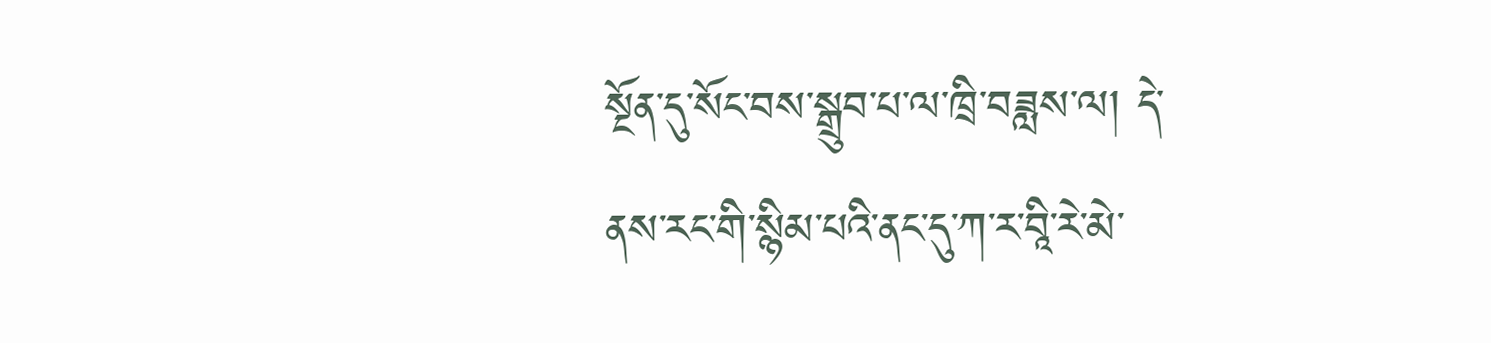སྔོན་དུ་སོང་བས་སྒྲུབ་པ་ལ་ཁྲི་བཟླས་ལ། དེ་ནས་རང་གི་སྙིམ་པའི་ནང་དུ་ཀ་ར་བཱི་རེ་མེ་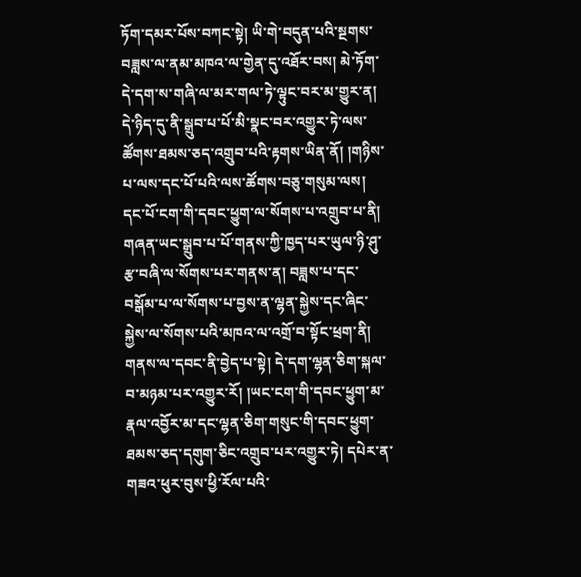ཏོག་དམར་པོས་བཀང་སྟེ། ཡི་གེ་བདུན་པའི་སྔགས་བཟླས་ལ་ནམ་མཁའ་ལ་གྱེན་དུ་འཐོར་བས། མེ་ཏོག་དེ་དག་ས་གཞི་ལ་མར་གལ་ཏེ་ལྟུང་བར་མ་གྱུར་ན། དེ་ཉིད་དུ་ནི་སྒྲུབ་པ་པོ་མི་སྣང་བར་འགྱུར་ཏེ་ལས་ཚོགས་ཐམས་ཅད་འགྲུབ་པའི་རྟགས་ཡིན་ནོ། །གཉིས་པ་ལས་དང་པོ་པའི་ལས་ཚོགས་བཅུ་གསུམ་ལས། དང་པོ་ངག་གི་དབང་ཕྱུག་ལ་སོགས་པ་འགྲུབ་པ་ནི། གཞན་ཡང་སྒྲུབ་པ་པོ་གནས་ཀྱི་ཁྱད་པར་ཡུལ་ཉི་ཤུ་རྩ་བཞི་ལ་སོགས་པར་གནས་ན། བཟླས་པ་དང་བསྒོམ་པ་ལ་སོགས་པ་བྱས་ན་ལྷན་སྐྱེས་དང་ཞིང་སྐྱེས་ལ་སོགས་པའི་མཁའ་ལ་འགྲོ་བ་སྟོང་ཕྲག་ནི། གནས་ལ་དབང་ནི་བྱེད་པ་སྟེ། དེ་དག་ལྷན་ཅིག་སྐལ་བ་མཉམ་པར་འགྱུར་རོ། །ཡང་ངག་གི་དབང་ཕྱུག་མ་རྣལ་འབྱོར་མ་དང་ལྷན་ཅིག་གསུང་གི་དབང་ཕྱུག་ཐམས་ཅད་དགུག་ཅིང་འགྲུབ་པར་འགྱུར་ཏེ། དཔེར་ན་གཟའ་ཕུར་བུས་ཕྱི་རོལ་པའི་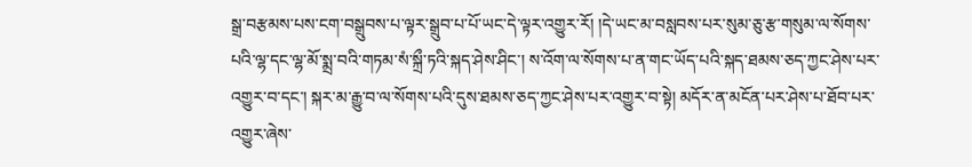སྒྲ་བརྩམས་པས་ངག་བསྒྲུབས་པ་ལྟར་སྒྲུབ་པ་པོ་ཡང་དེ་ལྟར་འགྱུར་རོ། །དེ་ཡང་མ་བསླབས་པར་སུམ་ཅུ་རྩ་གསུམ་ལ་སོགས་པའི་ལྷ་དང་ལྷ་མོ་སྨྲ་བའི་གཏམ་སཾ་སྐྲྀ་ཏའི་སྐད་ཤེས་ཤིང་། ས་འོག་ལ་སོགས་པ་ན་གང་ཡོད་པའི་སྐད་ཐམས་ཅད་ཀྱང་ཤེས་པར་འགྱུར་བ་དང་། སྐར་མ་རྒྱུ་བ་ལ་སོགས་པའི་དུས་ཐམས་ཅད་ཀྱང་ཤེས་པར་འགྱུར་བ་སྟེ། མདོར་ན་མངོན་པར་ཤེས་པ་ཐོབ་པར་འགྱུར་ཞེས་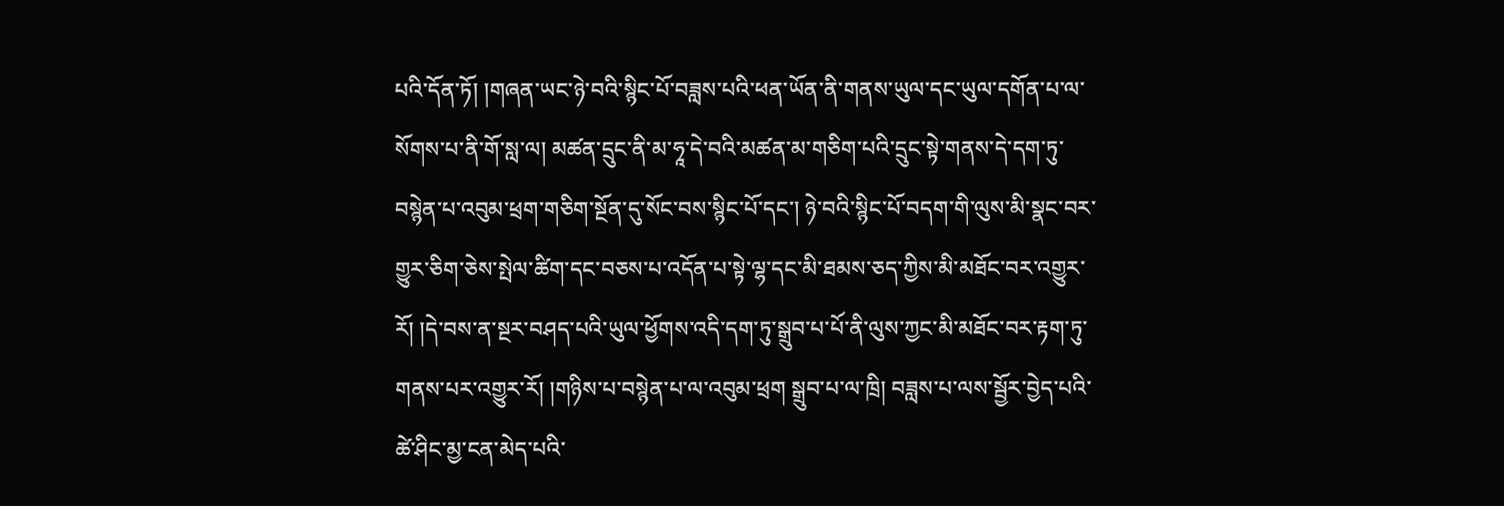པའི་དོན་ཏོ། །གཞན་ཡང་ཉེ་བའི་སྙིང་པོ་བཟླས་པའི་ཕན་ཡོན་ནི་གནས་ཡུལ་དང་ཡུལ་དགོན་པ་ལ་སོགས་པ་ནི་གོ་སླ་ལ། མཚན་དྲུང་ནི་མ་ཧཱ་དེ་བའི་མཚན་མ་གཅིག་པའི་དྲུང་སྟེ་གནས་དེ་དག་ཏུ་བསྙེན་པ་འབུམ་ཕྲག་གཅིག་སྔོན་དུ་སོང་བས་སྙིང་པོ་དང་། ཉེ་བའི་སྙིང་པོ་བདག་གི་ལུས་མི་སྣང་བར་གྱུར་ཅིག་ཅེས་སྤེལ་ཚིག་དང་བཅས་པ་འདོན་པ་སྟེ་ལྷ་དང་མི་ཐམས་ཅད་ཀྱིས་མི་མཐོང་བར་འགྱུར་རོ། །དེ་བས་ན་སྔར་བཤད་པའི་ཡུལ་ཕྱོགས་འདི་དག་ཏུ་སྒྲུབ་པ་པོ་ནི་ལུས་ཀྱང་མི་མཐོང་བར་རྟག་ཏུ་གནས་པར་འགྱུར་རོ། །གཉིས་པ་བསྙེན་པ་ལ་འབུམ་ཕྲག སྒྲུབ་པ་ལ་ཁྲི། བཟླས་པ་ལས་སྦྱོར་བྱེད་པའི་ཚེ་ཤིང་མྱ་ངན་མེད་པའི་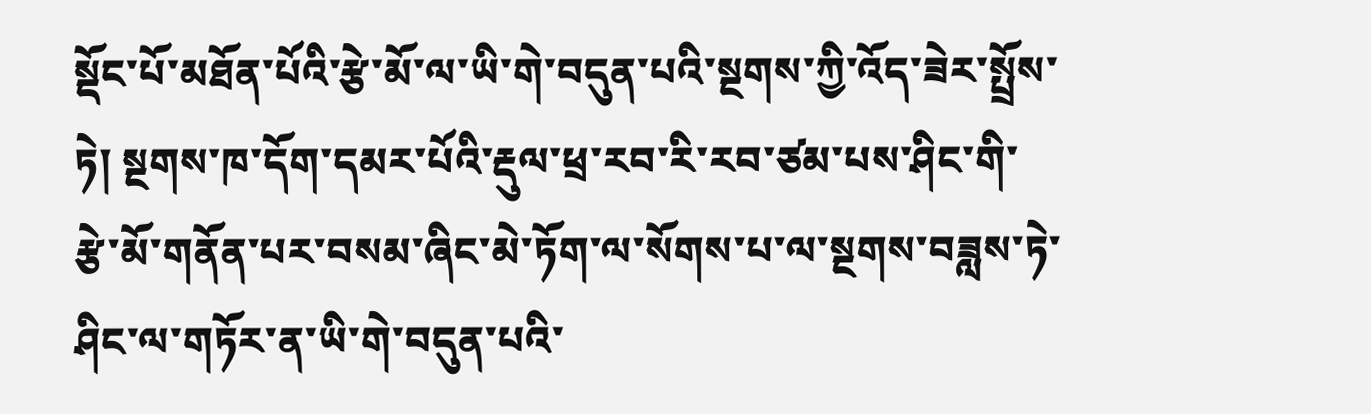སྡོང་པོ་མཐོན་པོའི་རྩེ་མོ་ལ་ཡི་གེ་བདུན་པའི་སྔགས་ཀྱི་འོད་ཟེར་སྤྲོས་ཏེ། སྔགས་ཁ་དོག་དམར་པོའི་རྡུལ་ཕྲ་རབ་རི་རབ་ཙམ་པས་ཤིང་གི་རྩེ་མོ་གནོན་པར་བསམ་ཞིང་མེ་ཏོག་ལ་སོགས་པ་ལ་སྔགས་བཟླས་ཏེ་ཤིང་ལ་གཏོར་ན་ཡི་གེ་བདུན་པའི་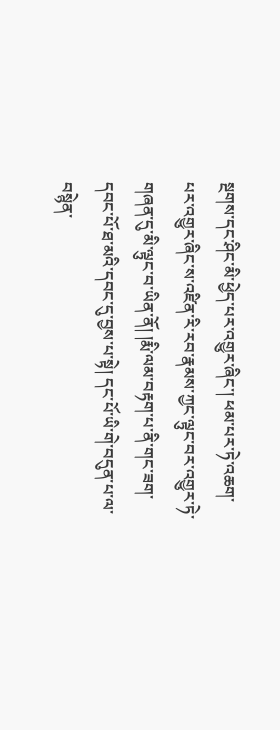སྔགས་དང་ཤིང་མི་ཕྱེད་པར་འགྱུར་ཞིང་། ཕམ་པར་ཏེ་འཆག་པར་འགྱུར་ཞིང་ས་འཛིན་རི་རབ་རྣམས་ཀྱང་ལྟུང་བར་འགྱུར་ཏེ་གཞན་དུ་མི་ལྟུང་བ་ཡིན་ནོ། །རྨི་ལམ་བརྟག་པ་ནི་གང་ཟག་དབང་པོ་ཐ་མའི་དབང་དུ་བྱས་པ་སྟེ། དང་པོ་ཡི་གེ་བདུན་པ་ལ་བསྙེན་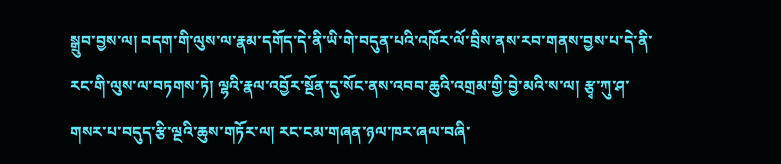སྒྲུབ་བྱས་ལ། བདག་གི་ལུས་ལ་རྣམ་དགོད་དེ་ནི་ཡི་གེ་བདུན་པའི་འཁོར་ལོ་བྲིས་ནས་རབ་གནས་བྱས་པ་དེ་ནི་རང་གི་ལུས་ལ་བཏགས་ཏེ། ལྷའི་རྣལ་འབྱོར་སྔོན་དུ་སོང་ནས་འབབ་ཆུའི་འགྲམ་གྱི་བྱེ་མའི་ས་ལ། རྩྭ་ཀུ་ཤ་གསར་པ་བདུད་རྩི་ལྔའི་ཆུས་གཏོར་ལ། རང་ངམ་གཞན་ཉལ་ཁར་ཞལ་བཞི་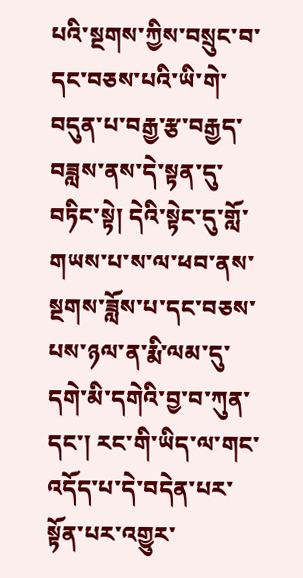པའི་སྔགས་ཀྱིས་བསྲུང་བ་དང་བཅས་པའི་ཡི་གེ་བདུན་པ་བརྒྱ་རྩ་བརྒྱད་བཟླས་ནས་དེ་སྟན་དུ་བཏིང་སྟེ། དེའི་སྟེང་དུ་གློ་གཡས་པ་ས་ལ་ཕབ་ནས་སྔགས་ཟློས་པ་དང་བཅས་པས་ཉལ་ན་རྨི་ལམ་དུ་དགེ་མི་དགེའི་བྱ་བ་ཀུན་དང་། རང་གི་ཡིད་ལ་གང་འདོད་པ་དེ་བདེན་པར་སྟོན་པར་འགྱུར་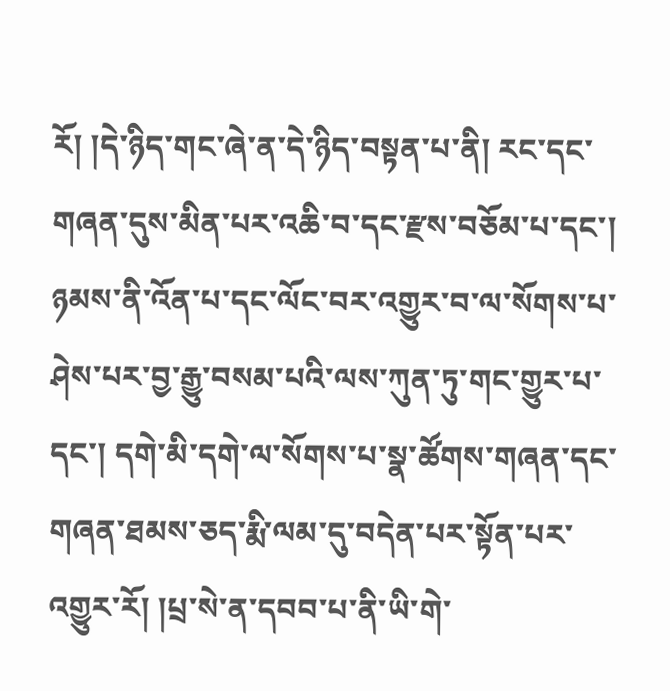རོ། །དེ་ཉིད་གང་ཞེ་ན་དེ་ཉིད་བསྟན་པ་ནི། རང་དང་གཞན་དུས་མིན་པར་འཆི་བ་དང་རྫས་བཅོམ་པ་དང་། ཉམས་ནི་འོན་པ་དང་ལོང་བར་འགྱུར་བ་ལ་སོགས་པ་ཤེས་པར་བྱ་རྒྱུ་བསམ་པའི་ལས་ཀུན་ཏུ་གང་གྱུར་པ་དང་། དགེ་མི་དགེ་ལ་སོགས་པ་སྣ་ཚོགས་གཞན་དང་གཞན་ཐམས་ཅད་རྨི་ལམ་དུ་བདེན་པར་སྟོན་པར་འགྱུར་རོ། །པྲ་སེ་ན་དབབ་པ་ནི་ཡི་གེ་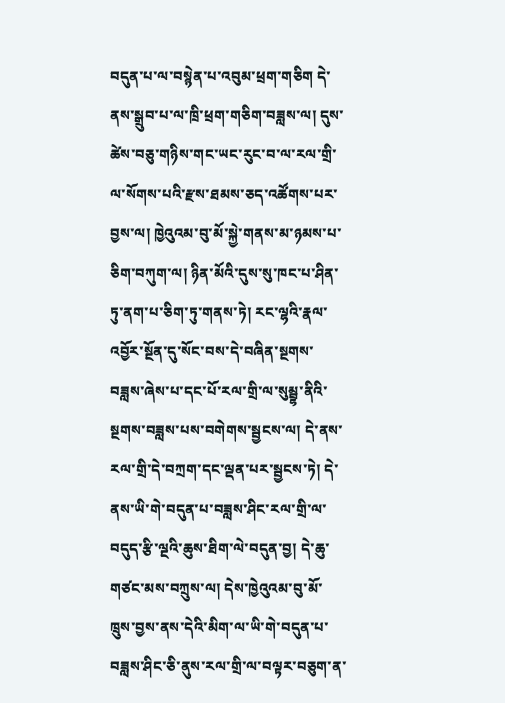བདུན་པ་ལ་བསྙེན་པ་འབུམ་ཕྲག་གཅིག དེ་ནས་སྒྲུབ་པ་ལ་ཁྲི་ཕྲག་གཅིག་བཟླས་ལ། དུས་ཚེས་བཅུ་གཉིས་གང་ཡང་རུང་བ་ལ་རལ་གྲི་ལ་སོགས་པའི་རྫས་ཐམས་ཅད་འཚོགས་པར་བྱས་ལ། ཁྱེའུའམ་བུ་མོ་སྐྱེ་གནས་མ་ཉམས་པ་ཅིག་བཀུག་ལ། ཉིན་མོའི་དུས་སུ་ཁང་པ་ཤིན་ཏུ་ནག་པ་ཅིག་ཏུ་གནས་ཏེ། རང་ལྷའི་རྣལ་འབྱོར་སྔོན་དུ་སོང་བས་དེ་བཞིན་སྔགས་བཟླས་ཞེས་པ་དང་པོ་རལ་གྲི་ལ་སུམྦྷ་ནིའི་སྔགས་བཟླས་པས་བགེགས་སྦྱངས་ལ། དེ་ནས་རལ་གྲི་དེ་བཀྲག་དང་ལྡན་པར་སྦྱངས་ཏེ། དེ་ནས་ཡི་གེ་བདུན་པ་བཟླས་ཤིང་རལ་གྲི་ལ་བདུད་རྩི་ལྔའི་ཆུས་ཐིག་ལེ་བདུན་བྱ། དེ་ཆུ་གཙང་མས་བཀྲུས་ལ། དེས་ཁྱེའུའམ་བུ་མོ་ཁྲུས་བྱས་ནས་དེའི་མིག་ལ་ཡི་གེ་བདུན་པ་བཟླས་ཤིང་ཅི་ནུས་རལ་གྲི་ལ་བལྟར་བཅུག་ན་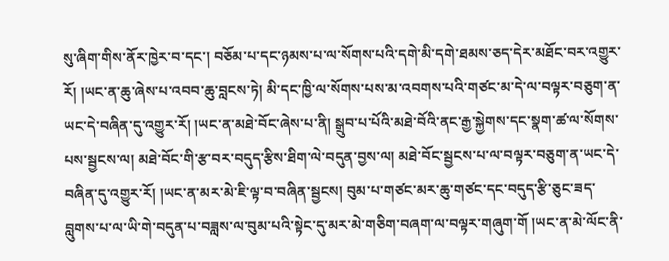སུ་ཞིག་གིས་ནོར་ཁྱེར་བ་དང་། བཅོམ་པ་དང་ཉམས་པ་ལ་སོགས་པའི་དགེ་མི་དགེ་ཐམས་ཅད་དེར་མཐོང་བར་འགྱུར་རོ། །ཡང་ན་ཆུ་ཞེས་པ་འབབ་ཆུ་བླངས་ཏེ། མི་དང་ཁྱི་ལ་སོགས་པས་མ་འབགས་པའི་གཙང་མ་དེ་ལ་བལྟར་བཅུག་ན་ཡང་དེ་བཞིན་དུ་འགྱུར་རོ། །ཡང་ན་མཐེ་བོང་ཞེས་པ་ནི། སྒྲུབ་པ་པོའི་མཐེ་བོའི་ནང་རྒྱ་སྐྱེགས་དང་སྣག་ཚ་ལ་སོགས་པས་སྦྱངས་ལ། མཐེ་བོང་གི་རྩ་བར་བདུད་རྩིས་ཐིག་ལེ་བདུན་བྱས་ལ། མཐེ་བོང་སྦྱངས་པ་ལ་བལྟར་བཅུག་ན་ཡང་དེ་བཞིན་དུ་འགྱུར་རོ། །ཡང་ན་མར་མེ་ཇི་ལྟ་བ་བཞིན་སྦྱངས། བུམ་པ་གཙང་མར་ཆུ་གཙང་དང་བདུད་རྩི་ཅུང་ཟད་བླུགས་པ་ལ་ཡི་གེ་བདུན་པ་བཟླས་ལ་བུམ་པའི་སྟེང་དུ་མར་མེ་གཅིག་བཞག་ལ་བལྟར་གཞུག་གོ །ཡང་ན་མེ་ལོང་ནི་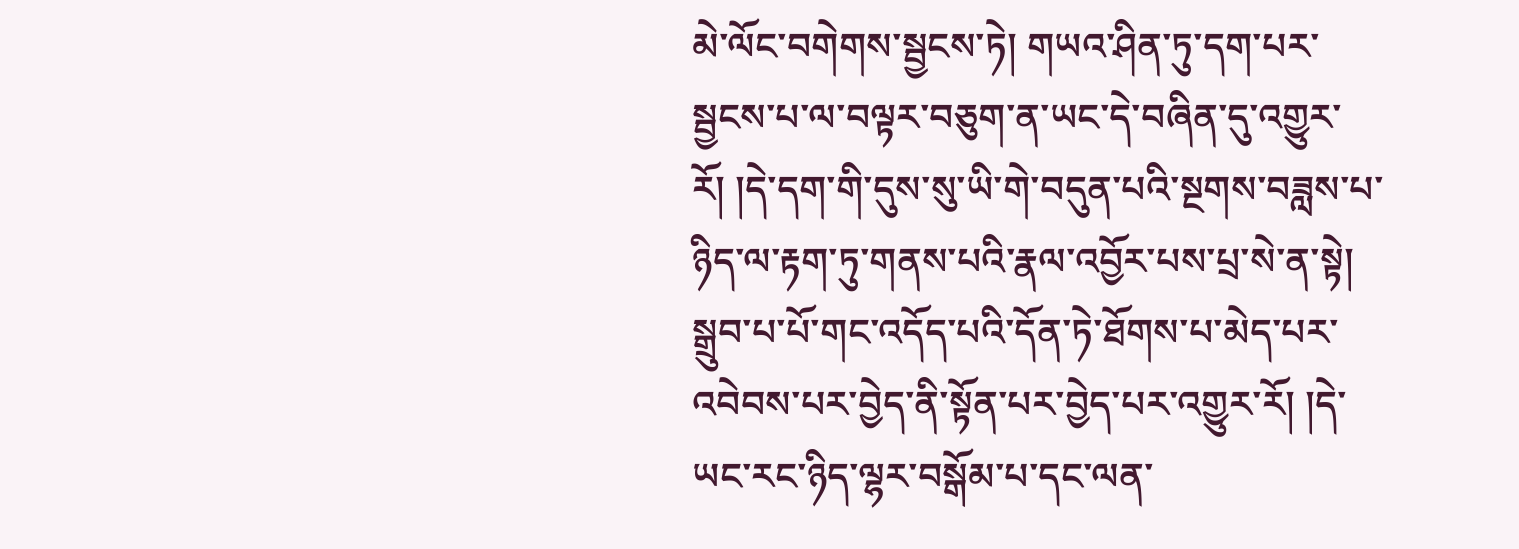མེ་ལོང་བགེགས་སྦྱངས་ཏེ། གཡའ་ཤིན་ཏུ་དག་པར་སྦྱངས་པ་ལ་བལྟར་བཅུག་ན་ཡང་དེ་བཞིན་དུ་འགྱུར་རོ། །དེ་དག་གི་དུས་སུ་ཡི་གེ་བདུན་པའི་སྔགས་བཟླས་པ་ཉིད་ལ་རྟག་ཏུ་གནས་པའི་རྣལ་འབྱོར་པས་པྲ་སེ་ན་སྟེ། སྒྲུབ་པ་པོ་གང་འདོད་པའི་དོན་ཏེ་ཐོགས་པ་མེད་པར་འབེབས་པར་བྱེད་ནི་སྟོན་པར་བྱེད་པར་འགྱུར་རོ། །དེ་ཡང་རང་ཉིད་ལྷར་བསྒོམ་པ་དང་ལན་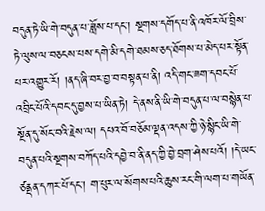བདུན་ཏེ་ཡི་གེ་བདུན་པ་ཟློས་པ་དང་། སྔགས་དགོད་པ་ནི་འཁོར་ལོ་བྲིས་ཏེ་ལུས་ལ་བཅངས་པས་དགེ་མི་དགེ་ཐམས་ཅད་ཐོགས་པ་མེད་པར་སྟོན་པར་འགྱུར་རོ། །ནད་ཞི་བར་བྱ་བ་བསྟན་པ་ནི། འདི་གང་ཟག་དབང་པོ་འབྲིང་པོའི་དབང་དུ་བྱས་པ་ཡིན་ཏེ། དེ་ནས་ནི་ཡི་གེ་བདུན་པ་ལ་བསྙེན་པ་སྔོན་དུ་སོང་བའི་རྗེས་ལ། དཔའ་བོ་བཅོམ་ལྡན་འདས་ཀྱི་ཉེ་སྙིང་ཡི་གེ་བདུན་པའི་སྔགས་བཀོད་པའི་དབྱེ་བ་ནི་ནད་ཀྱི་བྱེ་བྲག་ཤེས་པའོ། །དེ་ཡང་ཙནྡན་དཀར་པོ་དང་། ག་པུར་ལ་སོགས་པའི་ཆུས་རང་གི་ལག་པ་གཡོན་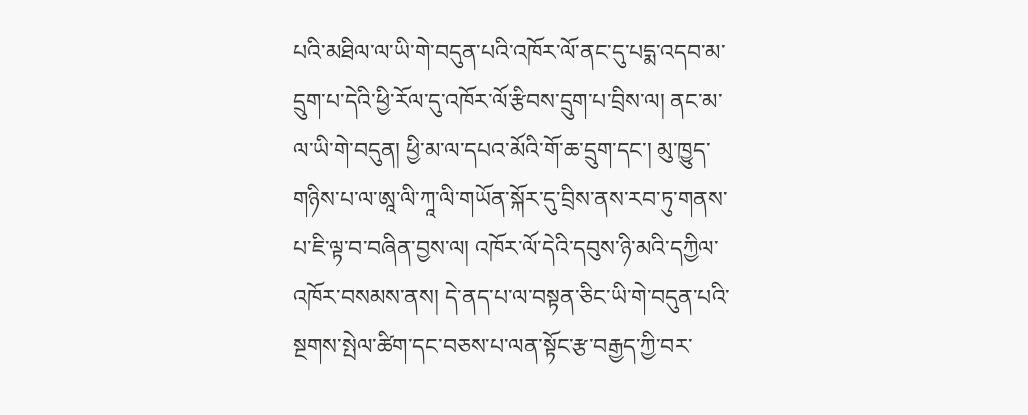པའི་མཐིལ་ལ་ཡི་གེ་བདུན་པའི་འཁོར་ལོ་ནང་དུ་པདྨ་འདབ་མ་དྲུག་པ་དེའི་ཕྱི་རོལ་དུ་འཁོར་ལོ་རྩིབས་དྲུག་པ་བྲིས་ལ། ནང་མ་ལ་ཡི་གེ་བདུན། ཕྱི་མ་ལ་དཔའ་མོའི་གོ་ཆ་དྲུག་དང་། མུ་ཁྱུད་གཉིས་པ་ལ་ཨཱ་ལི་ཀཱ་ལི་གཡོན་སྐོར་དུ་བྲིས་ནས་རབ་ཏུ་གནས་པ་ཇི་ལྟ་བ་བཞིན་བྱས་ལ། འཁོར་ལོ་དེའི་དབུས་ཉི་མའི་དཀྱིལ་འཁོར་བསམས་ནས། དེ་ནད་པ་ལ་བསྟན་ཅིང་ཡི་གེ་བདུན་པའི་སྔགས་སྤེལ་ཚིག་དང་བཅས་པ་ལན་སྟོང་རྩ་བརྒྱད་ཀྱི་བར་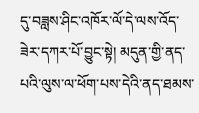དུ་བཟླས་ཤིང་འཁོར་ལོ་དེ་ལས་འོད་ཟེར་དཀར་པོ་བྱུང་སྟེ། མདུན་གྱི་ནད་པའི་ལུས་ལ་ཕོག་པས་དེའི་ནད་ཐམས་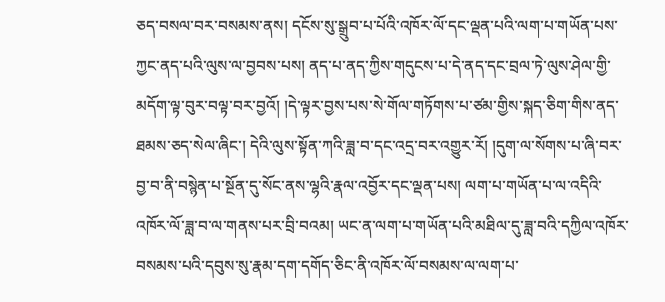ཅད་བསལ་བར་བསམས་ནས། དངོས་སུ་སྒྲུབ་པ་པོའི་འཁོར་ལོ་དང་ལྡན་པའི་ལག་པ་གཡོན་པས་ཀྱང་ནད་པའི་ལུས་ལ་བྱབས་པས། ནད་པ་ནད་ཀྱིས་གདུངས་པ་དེ་ནད་དང་བྲལ་ཏེ་ལུས་ཤེལ་གྱི་མདོག་ལྟ་བུར་བལྟ་བར་བྱའོ། །དེ་ལྟར་བྱས་པས་སེ་གོལ་གཏོགས་པ་ཙམ་གྱིས་སྐད་ཅིག་གིས་ནད་ཐམས་ཅད་སེལ་ཞིང་། དེའི་ལུས་སྟོན་ཀའི་ཟླ་བ་དང་འདྲ་བར་འགྱུར་རོ། །དུག་ལ་སོགས་པ་ཞི་བར་བྱ་བ་ནི་བསྙེན་པ་སྔོན་དུ་སོང་ནས་ལྷའི་རྣལ་འབྱོར་དང་ལྡན་པས། ལག་པ་གཡོན་པ་ལ་འདིའི་འཁོར་ལོ་ཟླ་བ་ལ་གནས་པར་བྲི་བའམ། ཡང་ན་ལག་པ་གཡོན་པའི་མཐིལ་དུ་ཟླ་བའི་དཀྱིལ་འཁོར་བསམས་པའི་དབུས་སུ་རྣམ་དག་དགོད་ཅིང་ནི་འཁོར་ལོ་བསམས་ལ་ལག་པ་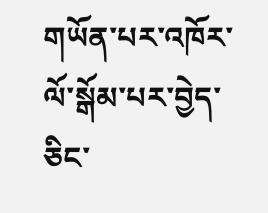གཡོན་པར་འཁོར་ལོ་སྒོམ་པར་བྱེད་ཅིང་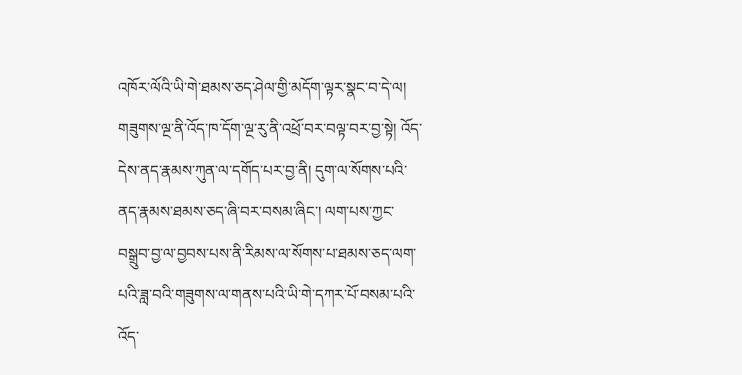འཁོར་ལོའི་ཡི་གེ་ཐམས་ཅད་ཤེལ་གྱི་མདོག་ལྟར་སྣང་བ་དེ་ལ། གཟུགས་ལྔ་ནི་འོད་ཁ་དོག་ལྔ་རུ་ནི་འཕྲོ་བར་བལྟ་བར་བྱ་སྟེ། འོད་དེས་ནད་རྣམས་ཀུན་ལ་དགོད་པར་བྱ་ནི། དུག་ལ་སོགས་པའི་ནད་རྣམས་ཐམས་ཅད་ཞི་བར་བསམ་ཞིང་། ལག་པས་ཀྱང་བསྒྲུབ་བྱ་ལ་བྱབས་པས་ནི་རིམས་ལ་སོགས་པ་ཐམས་ཅད་ལག་པའི་ཟླ་བའི་གཟུགས་ལ་གནས་པའི་ཡི་གེ་དཀར་པོ་བསམ་པའི་འོད་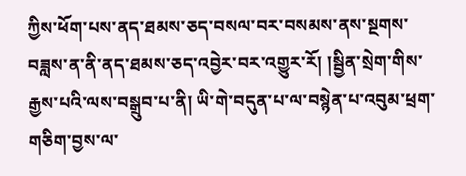ཀྱིས་ཕོག་པས་ནད་ཐམས་ཅད་བསལ་བར་བསམས་ནས་སྔགས་བཟླས་ན་ནི་ནད་ཐམས་ཅད་འབྱེར་བར་འགྱུར་རོ། །སྦྱིན་སྲེག་གིས་རྒྱས་པའི་ལས་བསྒྲུབ་པ་ནི། ཡི་གེ་བདུན་པ་ལ་བསྙེན་པ་འབུམ་ཕྲག་གཅིག་བྱས་ལ་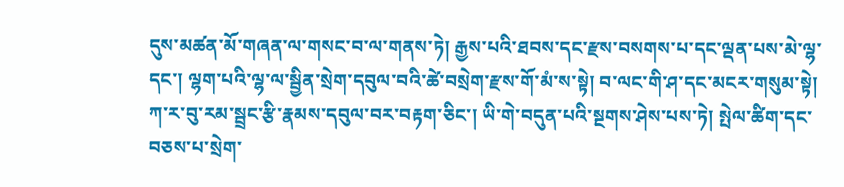དུས་མཚན་མོ་གཞན་ལ་གསང་བ་ལ་གནས་ཏེ། རྒྱས་པའི་ཐབས་དང་རྫས་བསགས་པ་དང་ལྡན་པས་མེ་ལྷ་དང་། ལྷག་པའི་ལྷ་ལ་སྦྱིན་སྲེག་དབུལ་བའི་ཚེ་བསྲེག་རྫས་གོ་མཾ་ས་སྟེ། བ་ལང་གི་ཤ་དང་མངར་གསུམ་སྟེ། ཀ་ར་བུ་རམ་སྦྲང་རྩི་རྣམས་དབུལ་བར་བརྟག་ཅིང་། ཡི་གེ་བདུན་པའི་སྔགས་ཤེས་པས་ཏེ། སྤེལ་ཚིག་དང་བཅས་པ་སྲེག་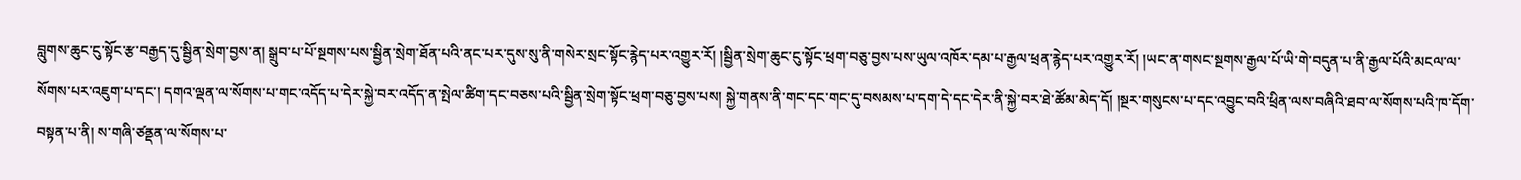བླུགས་ཆུང་ངུ་སྟོང་རྩ་བརྒྱད་དུ་སྦྱིན་སྲེག་བྱས་ན། སྒྲུབ་པ་པོ་སྔགས་པས་སྦྱིན་སྲེག་ཐོན་པའི་ནང་པར་དུས་སུ་ནི་གསེར་སྲང་སྟོང་རྙེད་པར་འགྱུར་རོ། །སྦྱིན་སྲེག་ཆུང་ངུ་སྟོང་ཕྲག་བཅུ་བྱས་པས་ཡུལ་འཁོར་དམ་པ་རྒྱལ་ཕྲན་རྙེད་པར་འགྱུར་རོ། །ཡང་ན་གསང་སྔགས་རྒྱལ་པོ་ཡི་གེ་བདུན་པ་ནི་རྒྱལ་པོའི་མངལ་ལ་སོགས་པར་འཇུག་པ་དང་། དགའ་ལྡན་ལ་སོགས་པ་གང་འདོད་པ་དེར་སྐྱེ་བར་འདོད་ན་སྤེལ་ཚིག་དང་བཅས་པའི་སྦྱིན་སྲེག་སྟོང་ཕྲག་བཅུ་བྱས་པས། སྐྱེ་གནས་ནི་གང་དང་གང་དུ་བསམས་པ་དག་དེ་དང་དེར་ནི་སྐྱེ་བར་ཐེ་ཚོམ་མེད་དོ། །སྔར་གསུངས་པ་དང་འབྱུང་བའི་ཕྲིན་ལས་བཞིའི་ཐབ་ལ་སོགས་པའི་ཁ་དོག་བསྟན་པ་ནི། ས་གཞི་ཙནྡན་ལ་སོགས་པ་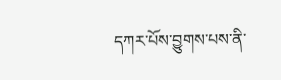དཀར་པོས་བྱུགས་པས་ནི་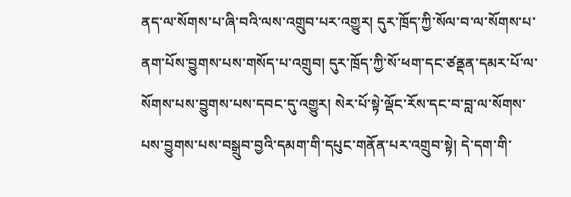ནད་ལ་སོགས་པ་ཞི་བའི་ལས་འགྲུབ་པར་འགྱུར། དུར་ཁྲོད་ཀྱི་སོལ་བ་ལ་སོགས་པ་ནག་པོས་བྱུགས་པས་གསོད་པ་འགྲུབ། དུར་ཁྲོད་ཀྱི་སོ་ཕག་དང་ཙནྡན་དམར་པོ་ལ་སོགས་པས་བྱུགས་པས་དབང་དུ་འགྱུར། སེར་པོ་སྟེ་ལྡོང་རོས་དང་བ་བླ་ལ་སོགས་པས་བྱུགས་པས་བསྒྲུབ་བྱའི་དམག་གི་དཔུང་གནོན་པར་འགྲུབ་སྟེ། དེ་དག་གི་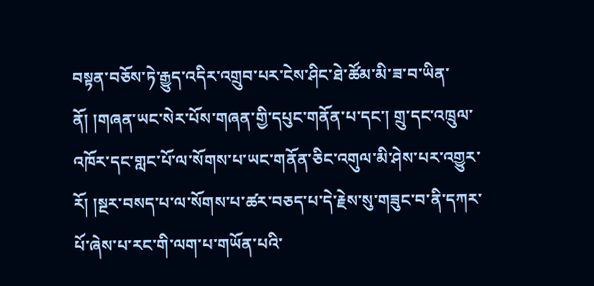བསྟན་བཅོས་ཏེ་རྒྱུད་འདིར་འགྲུབ་པར་ངེས་ཤིང་ཐེ་ཚོམ་མི་ཟ་བ་ཡིན་ནོ། །གཞན་ཡང་སེར་པོས་གཞན་གྱི་དཔུང་གནོན་པ་དང་། གྲུ་དང་འཁྲུལ་འཁོར་དང་གླང་པོ་ལ་སོགས་པ་ཡང་གནོན་ཅིང་འགུལ་མི་ཤེས་པར་འགྱུར་རོ། །སྔར་བསད་པ་ལ་སོགས་པ་ཚར་བཅད་པ་དེ་རྗེས་སུ་གཟུང་བ་ནི་དཀར་པོ་ཞེས་པ་རང་གི་ལག་པ་གཡོན་པའི་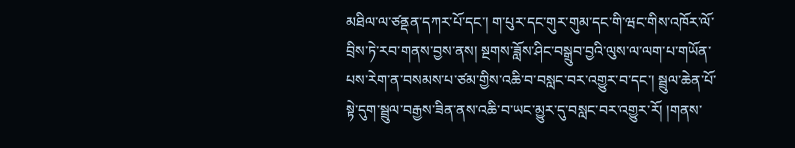མཐིལ་ལ་ཙནྡན་དཀར་པོ་དང་། ག་པུར་དང་གུར་གུམ་དང་གི་ཝང་གིས་འཁོར་ལོ་བྲིས་ཏེ་རབ་གནས་བྱས་ནས། སྔགས་ཟློས་ཤིང་བསྒྲུབ་བྱའི་ལུས་ལ་ལག་པ་གཡོན་པས་རེག་ན་བསམས་པ་ཙམ་གྱིས་འཆི་བ་བསླང་བར་འགྱུར་བ་དང་། སྦྲུལ་ཆེན་པོ་སྟེ་དུག་སྦྲུལ་བརྒྱས་ཟིན་ནས་འཆི་བ་ཡང་མྱུར་དུ་བསླང་བར་འགྱུར་རོ། །གནས་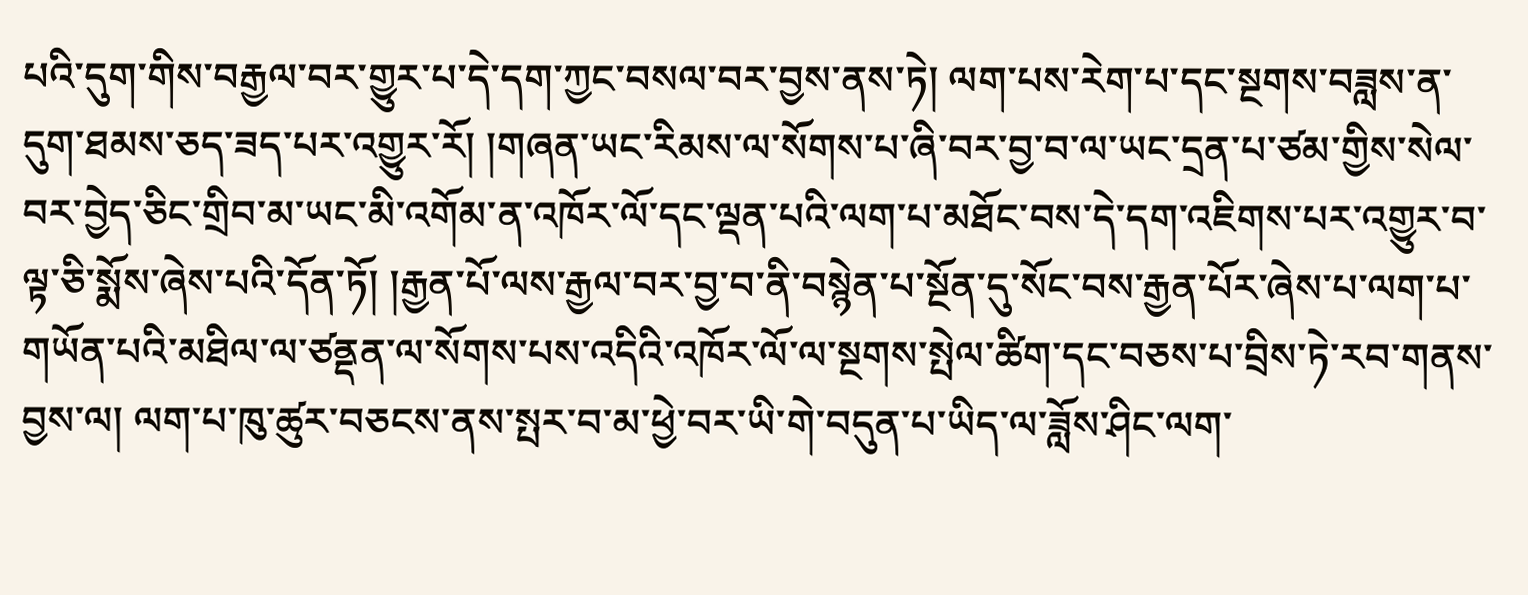པའི་དུག་གིས་བརྒྱལ་བར་གྱུར་པ་དེ་དག་ཀྱང་བསལ་བར་བྱས་ནས་ཏེ། ལག་པས་རེག་པ་དང་སྔགས་བཟླས་ན་དུག་ཐམས་ཅད་ཟད་པར་འགྱུར་རོ། །གཞན་ཡང་རིམས་ལ་སོགས་པ་ཞི་བར་བྱ་བ་ལ་ཡང་དྲན་པ་ཙམ་གྱིས་སེལ་བར་བྱེད་ཅིང་གྲིབ་མ་ཡང་མི་འགོམ་ན་འཁོར་ལོ་དང་ལྡན་པའི་ལག་པ་མཐོང་བས་དེ་དག་འཇིགས་པར་འགྱུར་བ་ལྟ་ཅི་སྨོས་ཞེས་པའི་དོན་ཏོ། །རྒྱན་པོ་ལས་རྒྱལ་བར་བྱ་བ་ནི་བསྙེན་པ་སྔོན་དུ་སོང་བས་རྒྱན་པོར་ཞེས་པ་ལག་པ་གཡོན་པའི་མཐིལ་ལ་ཙནྡན་ལ་སོགས་པས་འདིའི་འཁོར་ལོ་ལ་སྔགས་སྤེལ་ཚིག་དང་བཅས་པ་བྲིས་ཏེ་རབ་གནས་བྱས་ལ། ལག་པ་ཁུ་ཚུར་བཅངས་ནས་སྤར་བ་མ་ཕྱེ་བར་ཡི་གེ་བདུན་པ་ཡིད་ལ་ཟློས་ཤིང་ལག་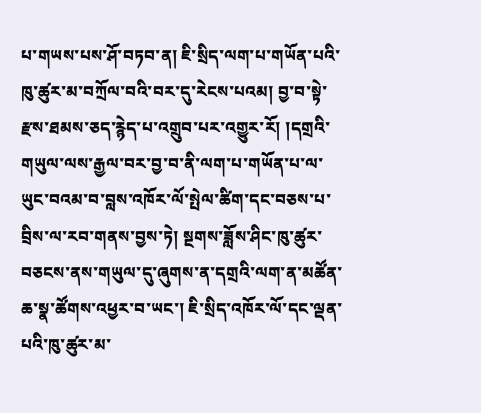པ་གཡས་པས་ཤོ་བཏབ་ན། ཇི་སྲིད་ལག་པ་གཡོན་པའི་ཁུ་ཚུར་མ་བཀྲོལ་བའི་བར་དུ་རེངས་པའམ། བྱ་བ་སྟེ་རྫས་ཐམས་ཅད་རྙེད་པ་འགྲུབ་པར་འགྱུར་རོ། །དགྲའི་གཡུལ་ལས་རྒྱལ་བར་བྱ་བ་ནི་ལག་པ་གཡོན་པ་ལ་ཡུང་བའམ་བ་བླས་འཁོར་ལོ་སྤེལ་ཚིག་དང་བཅས་པ་བྲིས་ལ་རབ་གནས་བྱས་ཏེ། སྔགས་ཟློས་ཤིང་ཁུ་ཚུར་བཅངས་ནས་གཡུལ་དུ་ཞུགས་ན་དགྲའི་ལག་ན་མཚོན་ཆ་སྣ་ཚོགས་འཕྱར་བ་ཡང་། ཇི་སྲིད་འཁོར་ལོ་དང་ལྡན་པའི་ཁུ་ཚུར་མ་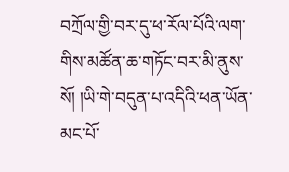བཀྲོལ་གྱི་བར་དུ་ཕ་རོལ་པོའི་ལག་གིས་མཚོན་ཆ་གཏོང་བར་མི་ནུས་སོ། །ཡི་གེ་བདུན་པ་འདིའི་ཕན་ཡོན་མང་པོ་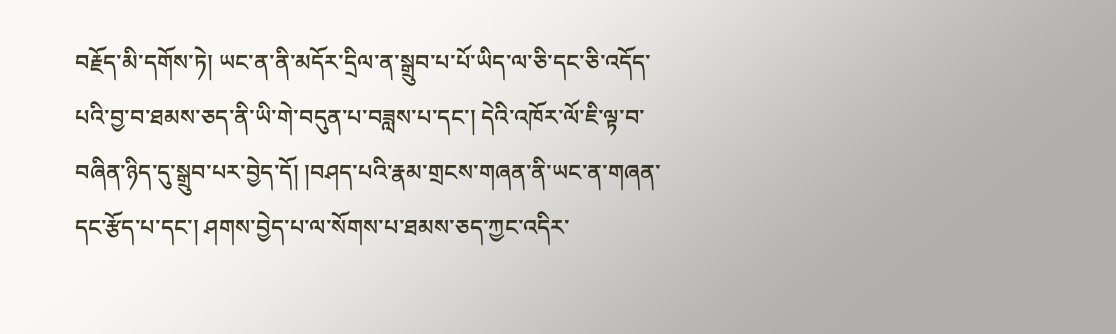བརྗོད་མི་དགོས་ཏེ། ཡང་ན་ནི་མདོར་དྲིལ་ན་སྒྲུབ་པ་པོ་ཡིད་ལ་ཅི་དང་ཅི་འདོད་པའི་བྱ་བ་ཐམས་ཅད་ནི་ཡི་གེ་བདུན་པ་བཟླས་པ་དང་། དེའི་འཁོར་ལོ་ཇི་ལྟ་བ་བཞིན་ཉིད་དུ་སྒྲུབ་པར་བྱེད་དོ། །བཤད་པའི་རྣམ་གྲངས་གཞན་ནི་ཡང་ན་གཞན་དང་རྩོད་པ་དང་། ཤགས་བྱེད་པ་ལ་སོགས་པ་ཐམས་ཅད་ཀྱང་འདིར་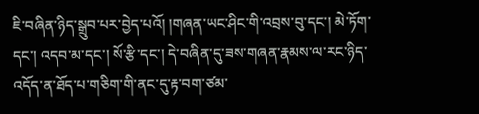ཇི་བཞིན་ཉིད་སྒྲུབ་པར་བྱེད་པའོ། །གཞན་ཡང་ཤིང་གི་འབྲས་བུ་དང་། མེ་ཏོག་དང་། འདབ་མ་དང་། སོ་རྩི་དང་། དེ་བཞིན་དུ་ཟས་གཞན་རྣམས་ལ་རང་ཉིད་འདོད་ན་ཐོད་པ་གཅིག་གི་ནང་དུ་རྟ་བག་ཙམ་